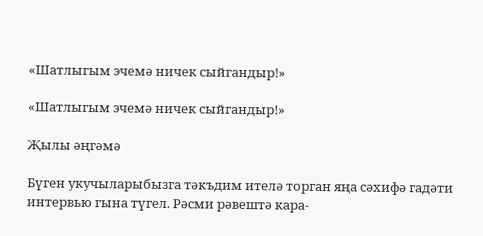«Шатлыгым эчемә ничек сыйгандыр!»

«Шатлыгым эчемә ничек сыйгандыр!»

Җылы әңгәмә

Бүген укучыларыбызга тәкъдим ителә торган яңа сәхифә гадәти интервью гына түгел. Рәсми рәвештә кара-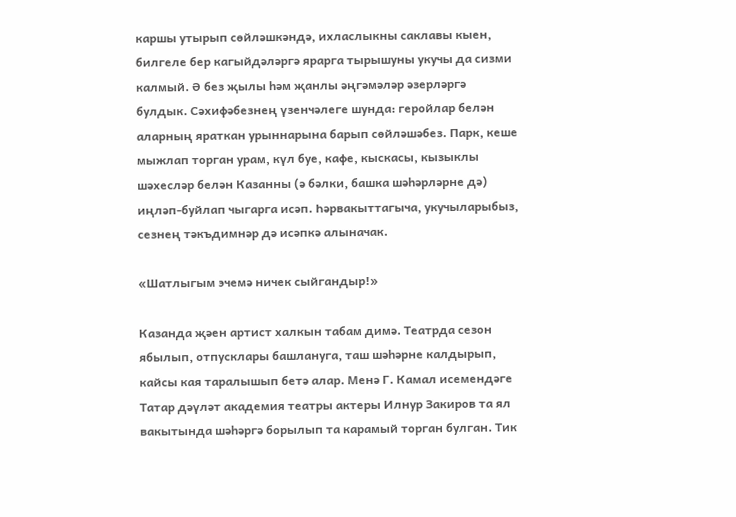каршы утырып сөйләшкәндә, ихласлыкны саклавы кыен, билгеле бер кагыйдәләргә ярарга тырышуны укучы да сизми калмый. Ә без җылы һәм җанлы әңгәмәләр әзерләргә булдык. Сәхифәбезнең үзенчәлеге шунда: геройлар белән аларның яраткан урыннарына барып сөйләшәбез. Парк, кеше мыжлап торган урам, күл буе, кафе, кыскасы, кызыклы шәхесләр белән Казанны (ә бәлки, башка шәһәрләрне дә) иңләп-буйлап чыгарга исәп. Һәрвакыттагыча, укучыларыбыз, сезнең тәкъдимнәр дә исәпкә алыначак.

«Шатлыгым эчемә ничек сыйгандыр!»

Казанда җәен артист халкын табам димә. Театрда сезон ябылып, отпусклары башлануга, таш шәһәрне калдырып, кайсы кая таралышып бетә алар. Менә Г. Камал исемендәге Татар дәүләт академия театры актеры Илнур Закиров та ял вакытында шәһәргә борылып та карамый торган булган. Тик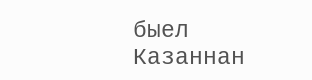быел Казаннан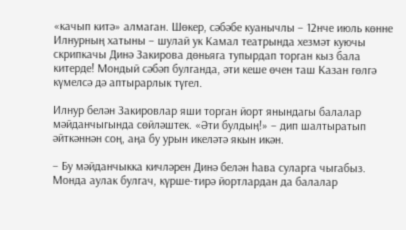«качып китә» алмаган. Шөкер, сәбәбе куанычлы – 12нче июль көнне Илнурның хатыны – шулай ук Камал театрында хезмәт куючы скрипкачы Динә Закирова дөньяга тупырдап торган кыз бала китерде! Мондый сәбәп булганда, әти кеше өчен таш Казан гөлгә күмелсә дә аптырарлык түгел.

Илнур белән Закировлар яши торган йорт янындагы балалар мәйданчыгында сөйләштек. «Әти булдың!» – дип шалтыратып әйткәннән соң, аңа бу урын икеләтә якын икән.

– Бу мәйданчыкка кичләрен Динә белән һава суларга чыгабыз. Монда аулак булгач, күрше-тирә йортлардан да балалар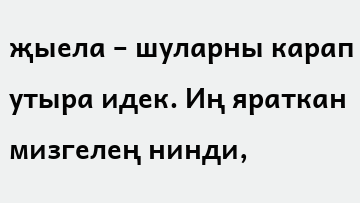җыела – шуларны карап утыра идек. Иң яраткан мизгелең нинди,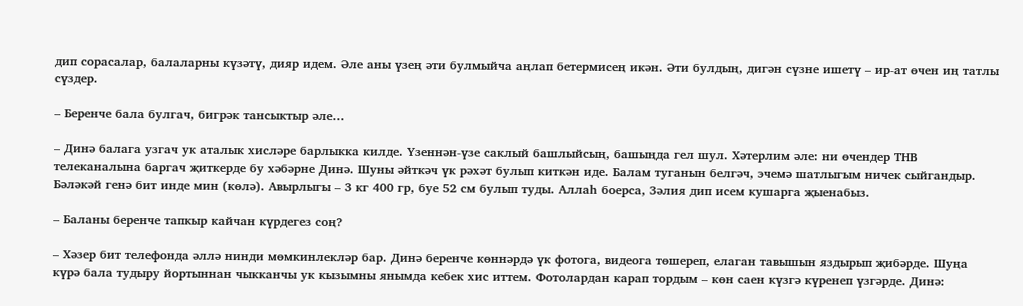дип сорасалар, балаларны күзәтү, дияр идем. Әле аны үзең әти булмыйча аңлап бетермисең икән. Әти булдың, дигән сүзне ишетү – ир-ат өчен иң татлы сүздер.

– Беренче бала булгач, бигрәк тансыктыр әле…

– Динә балага узгач ук аталык хисләре барлыкка килде. Үзеннән-үзе саклый башлыйсың, башыңда гел шул. Хәтерлим әле: ни өчендер ТНВ телеканалына баргач җиткерде бу хәбәрне Динә. Шуны әйткәч үк рәхәт булып киткән иде. Балам туганын белгәч, эчемә шатлыгым ничек сыйгандыр. Бәләкәй генә бит инде мин (көлә). Авырлыгы – 3 кг 400 гр, буе 52 см булып туды. Аллаһ боерса, Зәлия дип исем кушарга җыенабыз.

– Баланы беренче тапкыр кайчан күрдегез соң?

– Хәзер бит телефонда әллә нинди мөмкинлекләр бар. Динә беренче көннәрдә үк фотога, видеога төшереп, елаган тавышын яздырып җибәрде. Шуңа күрә бала тудыру йортыннан чыкканчы ук кызымны янымда кебек хис иттем. Фотолардан карап тордым – көн саен күзгә күренеп үзгәрде. Динә: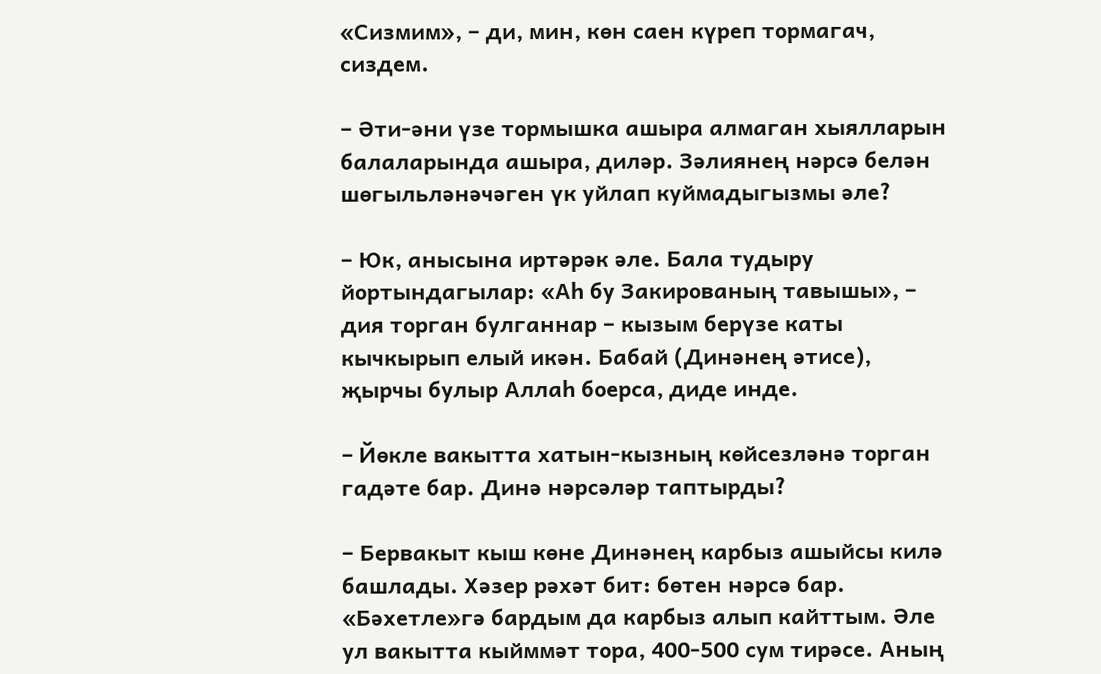«Сизмим», – ди, мин, көн саен күреп тормагач, сиздем.

– Әти-әни үзе тормышка ашыра алмаган хыялларын балаларында ашыра, диләр. Зәлиянең нәрсә белән шөгыльләнәчәген үк уйлап куймадыгызмы әле?

– Юк, анысына иртәрәк әле. Бала тудыру йортындагылар: «Аһ бу Закированың тавышы», – дия торган булганнар – кызым берүзе каты кычкырып елый икән. Бабай (Динәнең әтисе), җырчы булыр Аллаһ боерса, диде инде.

– Йөкле вакытта хатын-кызның көйсезләнә торган гадәте бар. Динә нәрсәләр таптырды?

– Бервакыт кыш көне Динәнең карбыз ашыйсы килә башлады. Хәзер рәхәт бит: бөтен нәрсә бар. «Бәхетле»гә бардым да карбыз алып кайттым. Әле ул вакытта кыйммәт тора, 400-500 сум тирәсе. Аның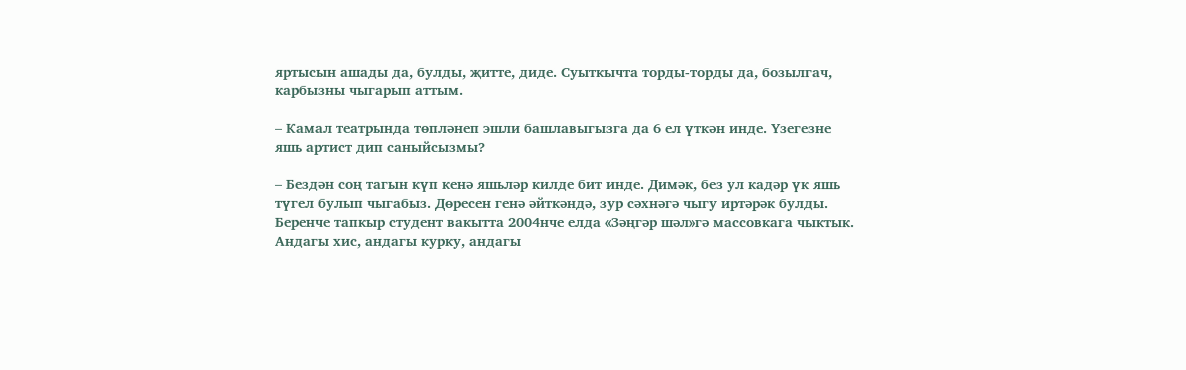яртысын ашады да, булды, җитте, диде. Суыткычта торды-торды да, бозылгач, карбызны чыгарып аттым.

– Камал театрында төпләнеп эшли башлавыгызга да 6 ел үткән инде. Үзегезне яшь артист дип саныйсызмы?

– Бездән соң тагын күп кенә яшьләр килде бит инде. Димәк, без ул кадәр үк яшь түгел булып чыгабыз. Дөресен генә әйткәндә, зур сәхнәгә чыгу иртәрәк булды. Беренче тапкыр студент вакытта 2004нче елда «Зәңгәр шәл»гә массовкага чыктык. Андагы хис, андагы курку, андагы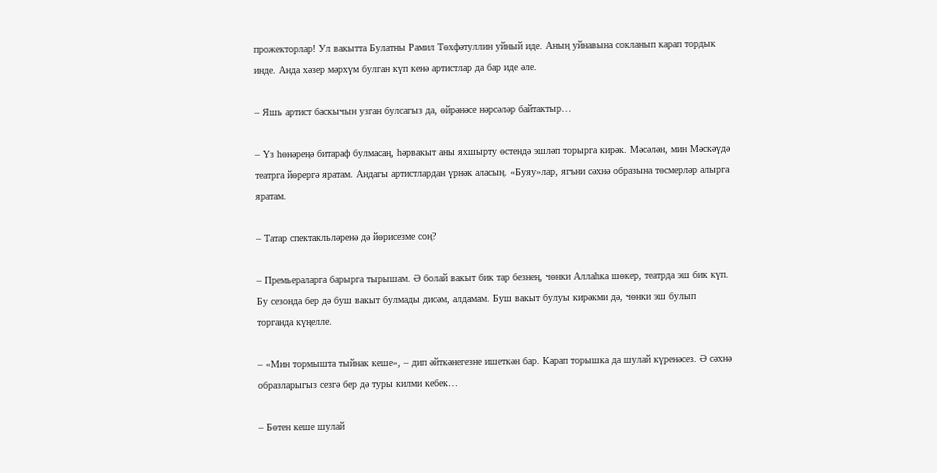прожекторлар! Ул вакытта Булатны Рамил Төхфәтуллин уйный иде. Аның уйнавына сокланып карап тордык инде. Анда хәзер мәрхүм булган күп кенә артистлар да бар иде әле.

– Яшь артист баскычын узган булсагыз да, өйрәнәсе нәрсәләр байтактыр…

– Үз һөнәреңә битараф булмасаң, һәрвакыт аны яхшырту өстендә эшләп торырга кирәк. Мәсәлән, мин Мәскәүдә театрга йөрергә яратам. Андагы артистлардан үрнәк аласың. «Буяу»лар, ягъни сәхнә образына төсмерләр алырга яратам.

– Татар спектакльләренә дә йөрисезме соң?

– Премьераларга барырга тырышам. Ә болай вакыт бик тар безнең, чөнки Аллаһка шөкер, театрда эш бик күп. Бу сезонда бер дә буш вакыт булмады дисәм, алдамам. Буш вакыт булуы кирәкми дә, чөнки эш булып торганда күңелле.

– «Мин тормышта тыйнак кеше», – дип әйткәнегезне ишеткән бар. Карап торышка да шулай күренәсез. Ә сәхнә образларыгыз сезгә бер дә туры килми кебек…

– Бөтен кеше шулай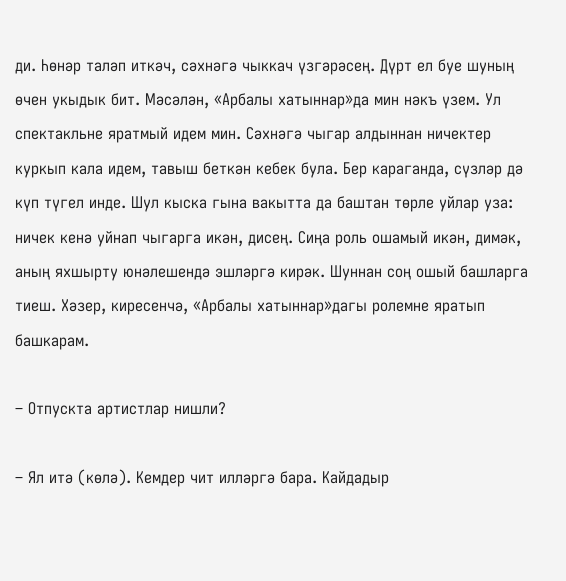ди. Һөнәр таләп иткәч, сәхнәгә чыккач үзгәрәсең. Дүрт ел буе шуның өчен укыдык бит. Мәсәлән, «Арбалы хатыннар»да мин нәкъ үзем. Ул спектакльне яратмый идем мин. Сәхнәгә чыгар алдыннан ничектер куркып кала идем, тавыш беткән кебек була. Бер караганда, сүзләр дә күп түгел инде. Шул кыска гына вакытта да баштан төрле уйлар уза: ничек кенә уйнап чыгарга икән, дисең. Сиңа роль ошамый икән, димәк, аның яхшырту юнәлешендә эшләргә кирәк. Шуннан соң ошый башларга тиеш. Хәзер, киресенчә, «Арбалы хатыннар»дагы ролемне яратып башкарам.

– Отпускта артистлар нишли?

– Ял итә (көлә). Кемдер чит илләргә бара. Кайдадыр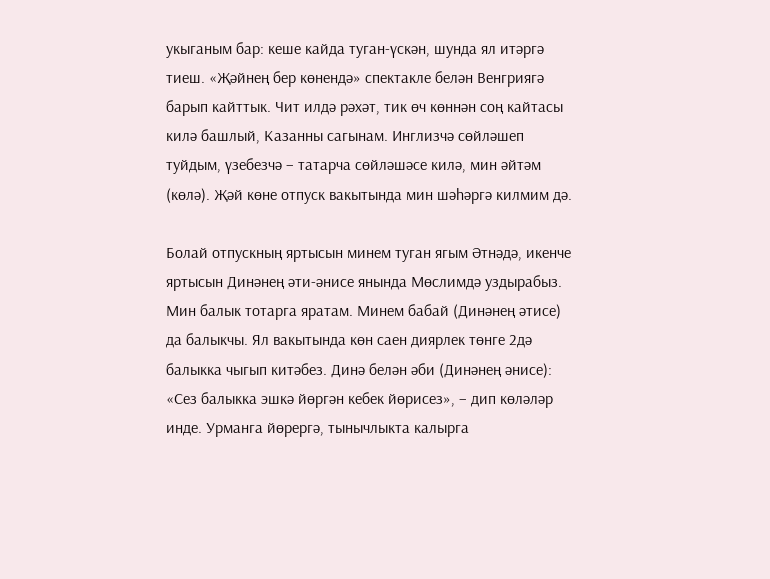укыганым бар: кеше кайда туган-үскән, шунда ял итәргә тиеш. «Җәйнең бер көнендә» спектакле белән Венгриягә барып кайттык. Чит илдә рәхәт, тик өч көннән соң кайтасы килә башлый, Казанны сагынам. Инглизчә сөйләшеп туйдым, үзебезчә – татарча сөйләшәсе килә, мин әйтәм (көлә). Җәй көне отпуск вакытында мин шәһәргә килмим дә.

Болай отпускның яртысын минем туган ягым Әтнәдә, икенче яртысын Динәнең әти-әнисе янында Мөслимдә уздырабыз. Мин балык тотарга яратам. Минем бабай (Динәнең әтисе) да балыкчы. Ял вакытында көн саен диярлек төнге 2дә балыкка чыгып китәбез. Динә белән әби (Динәнең әнисе): «Сез балыкка эшкә йөргән кебек йөрисез», – дип көләләр инде. Урманга йөрергә, тынычлыкта калырга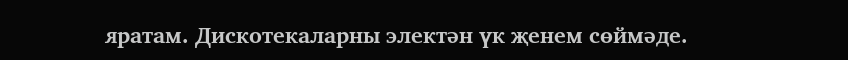яратам. Дискотекаларны электән үк җенем сөймәде.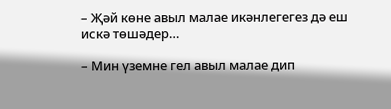– Җәй көне авыл малае икәнлегегез дә еш искә төшәдер…

– Мин үземне гел авыл малае дип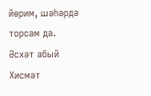йөрим, шәһәрдә торсам да. Әсхәт абый Хисмәт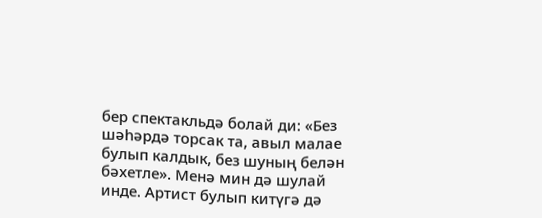бер спектакльдә болай ди: «Без шәһәрдә торсак та, авыл малае булып калдык, без шуның белән бәхетле». Менә мин дә шулай инде. Артист булып китүгә дә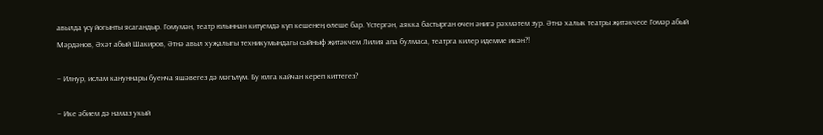авылда үсү йогынты ясагандыр. Гомумән, театр юлыннан китүемдә күп кешенең өлеше бар. Үстергән, аякка бастырган өчен әнигә рәхмәтем зур. Әтнә халык театры җитәкчесе Гомәр абый Мәрдәнов, Әхәт абый Шакиров, Әтнә авыл хуҗалыгы техникумындагы сыйныф җитәкчем Лилия апа булмаса, театрга килер идемме икән?!

– Илнур, ислам кануннары буенча яшәвегез дә мәгълүм. Бу юлга кайчан кереп киттегез?

– Ике әбием дә намаз укый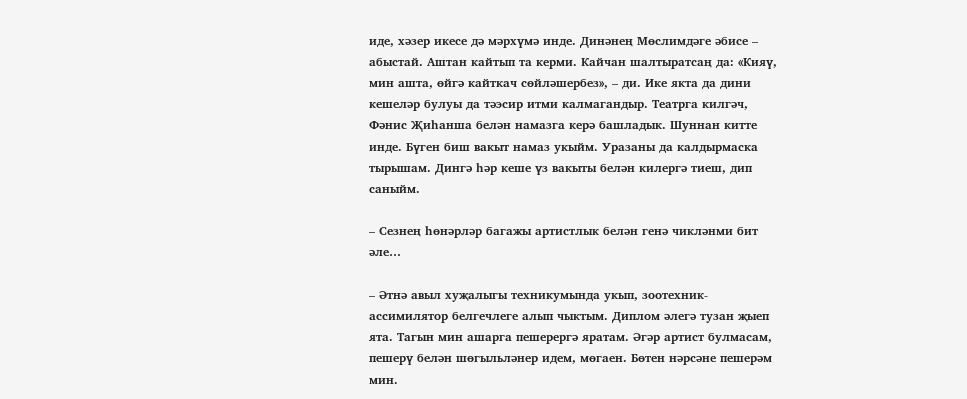иде, хәзер икесе дә мәрхүмә инде. Динәнең Мөслимдәге әбисе – абыстай. Аштан кайтып та керми. Кайчан шалтыратсаң да: «Кияү, мин ашта, өйгә кайткач сөйләшербез», – ди. Ике якта да дини кешеләр булуы да тәэсир итми калмагандыр. Театрга килгәч, Фәнис Җиһанша белән намазга керә башладык. Шуннан китте инде. Бүген биш вакыт намаз укыйм. Уразаны да калдырмаска тырышам. Дингә һәр кеше үз вакыты белән килергә тиеш, дип саныйм.

– Сезнең һөнәрләр багажы артистлык белән генә чикләнми бит әле…

– Әтнә авыл хуҗалыгы техникумында укып, зоотехник-ассимилятор белгечлеге алып чыктым. Диплом әлегә тузан җыеп ята. Тагын мин ашарга пешерергә яратам. Әгәр артист булмасам, пешерү белән шөгыльләнер идем, мөгаен. Бөтен нәрсәне пешерәм мин.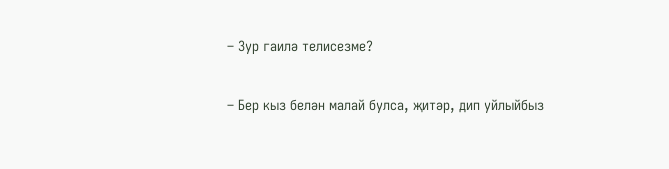– Зур гаилә телисезме?

– Бер кыз белән малай булса, җитәр, дип уйлыйбыз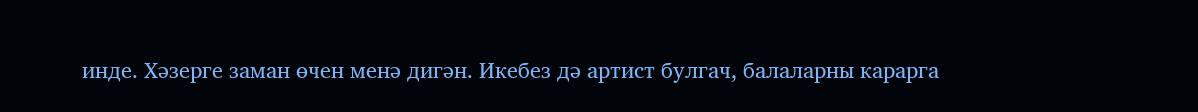инде. Хәзерге заман өчен менә дигән. Икебез дә артист булгач, балаларны карарга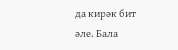да кирәк бит әле. Бала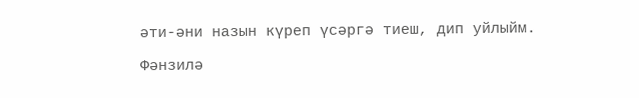әти-әни назын күреп үсәргә тиеш, дип уйлыйм.

Фәнзилә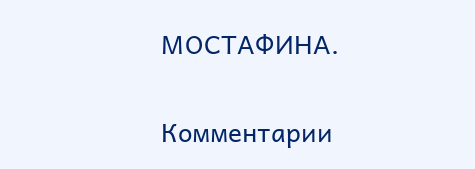МОСТАФИНА.

Комментарии